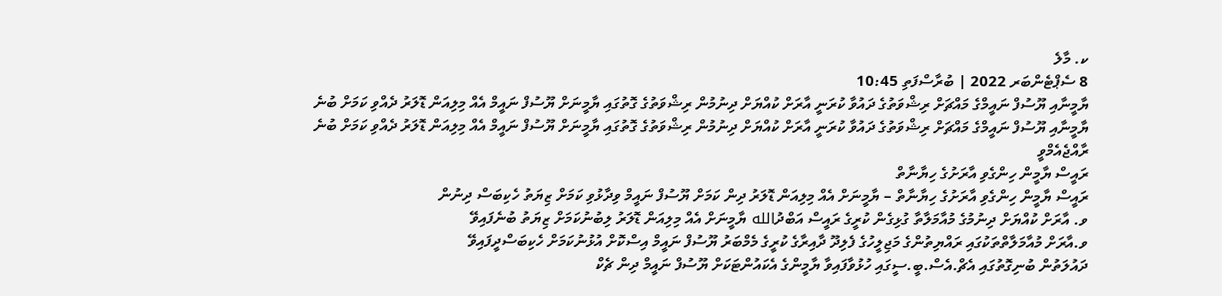ކ. މާލެ
8 ސެޕްޓެންބަރ 2022 | ބުރާސްފަތި 10:45
ޔާމީނާއި ޔޫސުފް ނައީމްގެ މައްޗަށް ރިޝްވަތުގެ ދައުވާ ކުރަނީ އާރަށް ކުއްޔަށް ދިނުމުން ރިޝްވަތުގެ ގޮތުގައި ޔާމީނަށް ޔޫސުފް ނައީމް އެއް މިލިއަން ޑޮލަރު ދެއްވި ކަމަށް ބުނެ
ޔާމީނާއި ޔޫސުފް ނައީމްގެ މައްޗަށް ރިޝްވަތުގެ ދައުވާ ކުރަނީ އާރަށް ކުއްޔަށް ދިނުމުން ރިޝްވަތުގެ ގޮތުގައި ޔާމީނަށް ޔޫސުފް ނައީމް އެއް މިލިއަން ޑޮލަރު ދެއްވި ކަމަށް ބުނެ
ރާއްޖެއެމްވީ
ރައީސް ޔާމީން ހިންގެވި އާރަށުގެ ހިޔާނާތް
ރައީސް ޔާމީން ހިންގެވި އާރަށުގެ ހިޔާނާތް – ޔާމީނަށް އެއް މިލިއަން ޑޮލަރު ދިން ކަމަށް ޔޫސުފް ނައީމް ވިދާޅުވި ކަމަށް ޒިޔަތު ހެކިބަސް ދިނުން
ވ. އާރަށް ކުއްޔަށް ދިނުމުގެ މުއާމަލާތާ ގުޅިގެން ކުރީގެ ރައީސް އަބްދުالله ޔާމީނަށް އެއް މިލިއަން ޑޮލަރު ލިބުނުކަމަށް ޒިޔަތު ބުނެފައިވޭ
ވ.އާރަށް މުއާމަލާތްތަކުގައި ރައްޔިތުންގެ މަޖިލީހުގެ ފެލިދޫ ދާއިރާގެ ކުރީގެ މެމްބަރު ޔޫސުފް ނައީމް އިސްކޮށް އުޅުނުކަމަށް ހެކިބަސްދީފައިވޭ
ދައުލަތުން ބުނިގޮތުގައި އެޗް.އެސް.ބީ.ސީގައި ހުޅުވާފައިވާ ޔާމީންގެ އެކައުންޓަކަށް ޔޫސުފް ނައީމް ދިން ޗެކް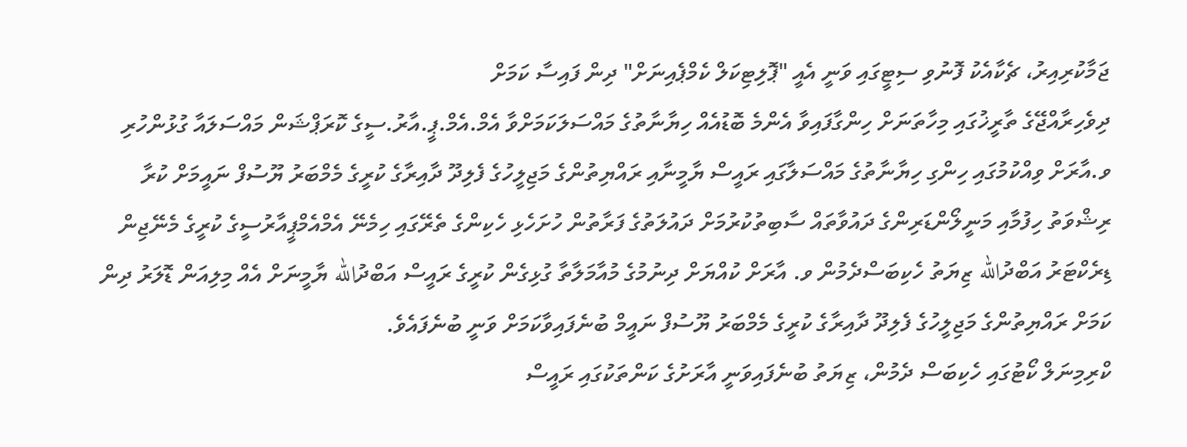ޖަމާކުރިއިރު، ޗެކާއެކު ފޮނުވި ސިޓީގައި ވަނީ އެއީ "ޕޮލިޓިކަލް ކެމްޕެއިނަށް" ދިން ފައިސާ ކަމަށް
ދިވެހިރާއްޖޭގެ ތާރީޚުގައި މިހާތަނަށް ހިންގާފައިވާ އެންމެ ބޮޑުއެއް ހިޔާނާތުގެ މައްސަލަކަމަށްވާ އެމް.އެމް.ޕީ.އާރު.ސީގެ ކޮރަޕްޝަން މައްސަލައާ ގުޅުންހުރި ވ.އާރަށް ވިއްކުމުގައި ހިންގި ހިޔާނާތުގެ މައްސަލާގައި ރައީސް ޔާމީނާއި ރައްޔިތުންގެ މަޖިލީހުގެ ފެލިދޫ ދާއިރާގެ ކުރީގެ މެމްބަރު ޔޫސުފް ނައީމަށް ކުރާ ރިޝްވަތު ހިފުމާއި މަނީލޯންޑަރިންގެ ދައުވާތައް ސާބިތުކުރުމަށް ދައުލަތުގެ ފަރާތުން ހުށަހެޅި ހެކިންގެ ތެރޭގައި ހިމެނޭ އެމްއެމްޕީއާރުސީގެ ކުރީގެ މެނޭޖިން ޑިރެކްޓަރު އަބްދުالله ޒިޔަތު ހެކިބަސްދެމުން ވ. އާރަށް ކުއްޔަށް ދިނުމުގެ މުއާމަލާތާ ގުޅިގެން ކުރީގެ ރައީސް އަބްދުالله ޔާމީނަށް އެއް މިލިއަން ޑޮލަރު ދިން ކަމަށް ރައްޔިތުންގެ މަޖިލީހުގެ ފެލިދޫ ދާއިރާގެ ކުރީގެ މެމްބަރު ޔޫސުފް ނައީމް ބުނެފައިވާކަމަށް ވަނީ ބުނެފައެވެ.
ކްރިމިނަލް ކޯޓުގައި ހެކިބަސް ދެމުން، ޒިޔަތު ބުނެފައިވަނީ އާރަށުގެ ކަންތަކުގައި ރައީސް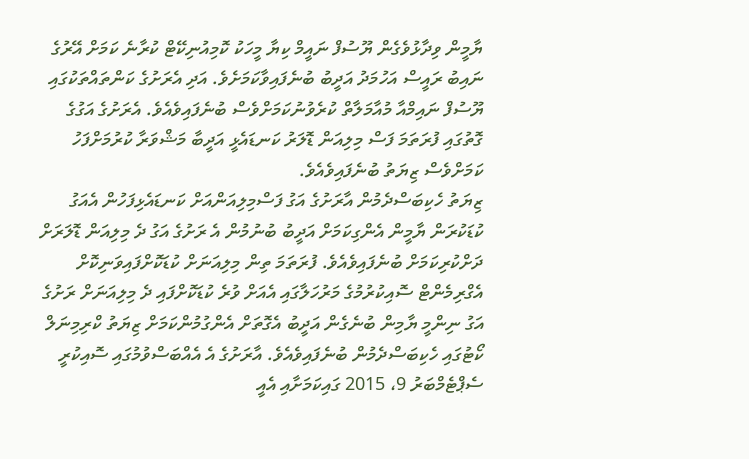ޔާމީން ވިދާޅުވެގެން ޔޫސުފް ނައީމް ކިޔާ މީހަކު ކޮމިއުނިކޭޓް ކުރާނެ ކަމަށް އޭރުގެ ނައިބު ރައީސް އަހުމަދު އަދީބު ބުނެފައިވާކަމަށެވެ. އަދި އެރަށުގެ ކަންތައްތަކުގައި ޔޫސުފް ނައިމްއާ މުއާމަލާތް ކުރެވުނުކަމަށްވެސް ބުނެފައިވެއެވެ. އެރަށުގެ އަގުގެ ގޮތުގައި ފުރަތަމަ ފަސް މިލިއަން ޑޮލަރު ކަނޑައެޅީ އަދީބާ މަޝްވަރާ ކުރުމަށްފަހު ކަމަށްވެސް ޒިޔަތު ބުނެފައިވެއެވެ.
ޒިޔަތު ހެކިބަސްދެމުން އާރަށުގެ އަގު ފަސްމިލިއަންއަށް ކަނޑައެޅިފަހުން އެއަގު ކުޑަކުރަން ޔާމީން އެންގިކަމަށް އަދީބު ބުނުމުން އެ ރަށުގެ އަގު ދެ މިލިއަން ޑޮލަރަށް ދަށްކުރިކަމަށް ބުނެފައިވެއެވެ. ފުރަތަމަ ތިން މިލިއަނަށް ކުޑަކޮށްފައިވަނިކޮށް އެގްރިމެންޓް ސޮއިކުރުމުގެ މަރުހަލާގައި އެއަށް ވުރެ ކުޑަކޮށްފައި ދެ މިލިއަނަށް ރަށުގެ އަގު ނިންމީ ޔާމިން ބުނެގެން އަދީބު އެގޮތަށް އެންގުމުންކަމަށް ޒިޔަތު ކްރިމިނަލް ކޯޓުގައި ހެކިބަސްދެމުން ބުނެފައިވެއެވެ. އާރަށުގެ އެ އެއްބަސްވުމުގައި ސޮއިކުރީ ސެޕްޓެމްބަރު 9، 2015 ގައިކަމަށާއި އެއީ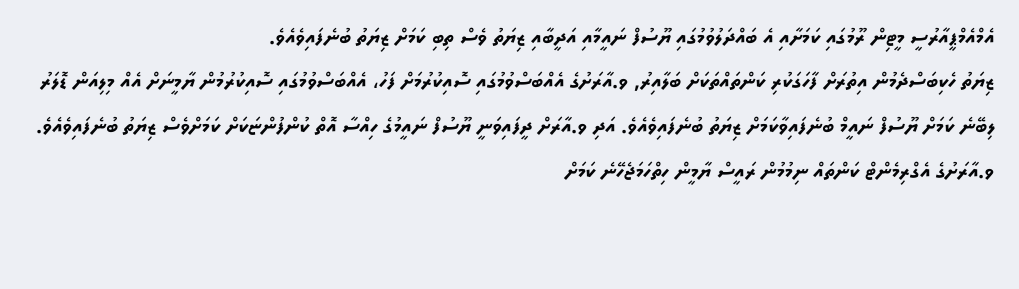އެމްއެމްޕީއާރުސީ މީޓިން ރޫމުގައި ކަމަށާއި އެ ބައްދަލުވުމުގައި ޔޫސުފް ނައީމާއި އަދީބާއި ޒިޔަތު ވެސް ތިބި ކަމަށް ޒިޔަތު ބުނެފައިވެއެވެ.
ޒިޔަތު ހެކިބަސްދެމުން އިތުރަށް ފާހަގަކުރި ކަންތައްތަކަށް ބަލާއިރު, ވ.އާރަށުގެ އެއްބަސްވުމުގައި ސޮއިކުރުމަށް ފަހު، އެއްބަސްވުމުގައި ސޮއިކުރުމުން ޔާމީނަށް އެއް މިލިއަން ޑޮލަރު ލިބޭނެ ކަމަށް ޔޫސުފް ނައީމް ބުނެފައިވާކަމަށް ޒިޔަތު ބުނެފައިވެއެވެ. އަދި ވ.އާރަށް ދީފައިވަނީ ޔޫސުފް ނައީމުގެ ހިއްސާ އޮތް ކުންފުންޏަކަށް ކަމަށްވެސް ޒިޔަތު ބުނެފައިވެއެވެ. ވ.އާރަށުގެ އެގްރިމެންޓް ކަންތައް ނިމުމުން ރައީސް ޔާމީން ހިތްހަމަޖެހޭނެ ކަމަށް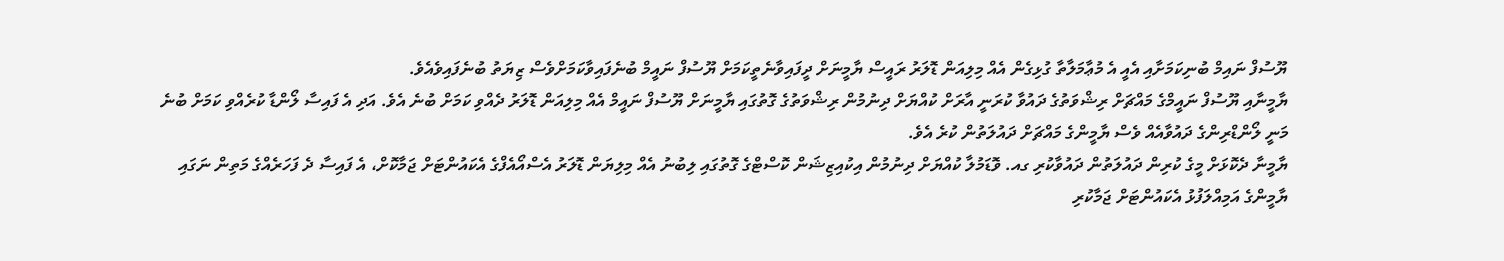ޔޫސުފް ނައިމް ބުނިކަމަށާއި އެއީ އެ މުޢާމަލާތާ ގުޅިގެން އެއް މިލިއަން ޑޮލަރު ރައީސް ޔާމީނަށް ދީފައިވާނެތީކަމަށް ޔޫސުފް ނައީމް ބުނެފައިވާކަމަށްވެސް ޒިޔަތު ބުނެފައިވެއެވެ.
ޔާމީނާއި ޔޫސުފް ނައީމްގެ މައްޗަށް ރިޝްވަތުގެ ދައުވާ ކުރަނީ އާރަށް ކުއްޔަށް ދިނުމުން ރިޝްވަތުގެ ގޮތުގައި ޔާމީނަށް ޔޫސުފް ނައީމް އެއް މިލިއަން ޑޮލަރު ދެއްވި ކަމަށް ބުނެ އެވެ. އަދި އެ ފައިސާ ލޯންޑާ ކުރެއްވި ކަމަށް ބުނެ މަނީ ލޯންޑްރިންގެ ދައުވާއެއް ވެސް ޔާމީންގެ މައްޗަށް ދައުލަތުން ކުރެ އެވެ.
ޔާމީނާ ދެކޮޅަށް މީގެ ކުރިން ދައުލަތުން ދައުވާކުރި ގއ. ވޮޑަމުލާ ކުއްޔަށް ދިނުމުން އިކުއިޒިޝަން ކޮސްޓްގެ ގޮތުގައި ލިބުނު އެއް މިލިޔަން ޑޮލަރު އެސްއޯއެފްގެ އެކައުންޓަށް ޖަމާކޮށް، އެ ފައިސާ ދެ ފަހަރެއްގެ މަތިން ނަގައި ޔާމީންގެ އަމިއްލަފުޅު އެކައުންޓަށް ޖަމާކުރި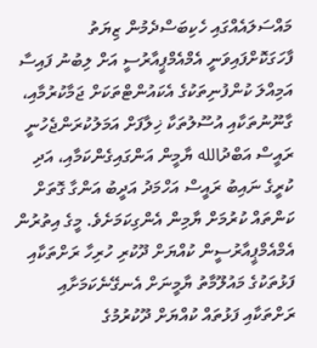މައްސަލައެއްގައި ހެކިބަސްދެމުން ޒިޔަތު ފާހަގަކޮށްފައިވަނީ އެމްއެމްޕީއާރުސީ އަށް ލިބުނު ފައިސާ އަމިއްލަ ކުންފުނިތަކުގެ އެކައުންޓްތަކަށް ޖަމާކުރުމާއި، ގާނޫނުތަކާއި އުސޫލުތަކާ ޚިލާފަށް އަމަލުކުރަންޖެހުނީ ރައީސް އަބްދުالله ޔާމީން އަންގައިގެންކަމާއި، އަދި ކުރީގެ ނައިބު ރައީސް އަހްމަދު އަދީބު އަންގާ ގޮތަށް ކަންތައް ކުރުމަށް ޔާމިން އެންގިކަމަށެވެ. މީގެ އިތުރުން އެމްއެމްޕީއާރުސީން ކުއްޔަށް ދޫކުރި ހުރިހާ ރަށްތަކާއި ފަޅުތަކުގެ މައުލޫމާތު ޔާމީނަށް އެނގޭނެކަމަށާއި ރަށްތަކާއި ފަޅުތައް ކުއްޔަށް ދޫކުރުމުގެ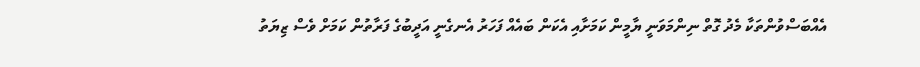އެއްބަސްވުންތަކާ މެދު ގޮތް ނިންމަވަނީ ޔާމީން ކަމަށާއި އެކަން ބައެއް ފަހަރު އެނގެނީ އަދީބުގެ ފަރާތުން ކަމަށް ވެސް ޒިޔަތު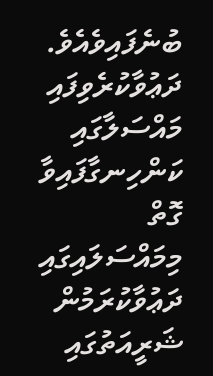ބުނެފައިވެއެވެ.
ދަޢުވާކުރެވިފައި މައްސަލާގައި ކަންހިނގާފައިވާ ގޮތް
މިމައްސަލައިގައި ދަޢުވާކުރަމުން ޝަރީއަތުގައި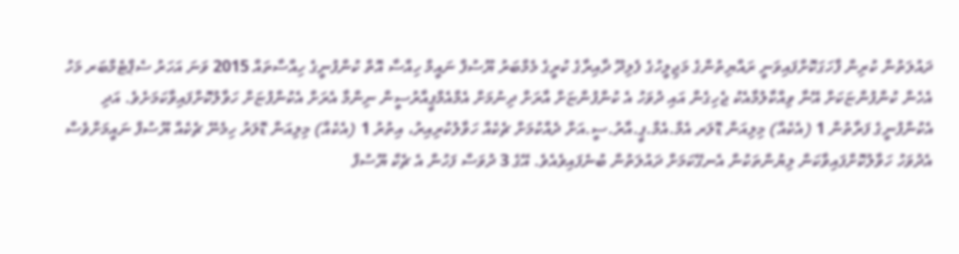ދައުލަތުން ކުރިން ފާހަގަކޮށްފައިވަނީ ރައްޔިތުންގެ މަޖިލީހުގެ ފެލިދޫ ދާއިރާގެ ކުރީގެ މެމްބަރު ޔޫސުފް ނައީމް ހިއްސާ އޮތް ކުންފުނީގެ ހިއްސާތައް 2015 ވަނަ އަހަރު ސެޕްޓެމްބަރ މަހު އެހެން ކުންފުންޏަކަށް އޭނާ ވިއްކާލުމާއެކު ޖެހިގެން އައި ދުވަހު އެ ކުންފުންޏަށް އާރަށް ދިނުމަށް އެމްއެމްޕީއާރުސީން ނިންމާ އެރަށް އެކުންފުޏަށް ހަވާލުކޮށްފައިވާކަމަށެވެ. އަދި އެކުންފުނީގެ ފަރާތުން 1 (އެކެއް) މިލިއަން ޑޮލަރ އެމް.އެމް.ޕީ.އާރު.ސީ.އަށް ދެއްކުމަށް ޗެކެއް ހަވާލުކުރިއިރު، އިތުރު 1 (އެކެއް) މިލިއަން ޑޮލަރު ހިމެނޭ ޗެކެއް ޔޫސުފް ނައީމަށްވެސް އެދުވަހު ހަވާލުކޮށްފައިވާކަން ލިޔުންތަކުން އެނގޭކަމަށް ދައުލަތުން ބުނެފައިވެއެވެ. އޭގެ 3 ދުވަސް ފަހުން އެ ޗެކް ޔޫސުފް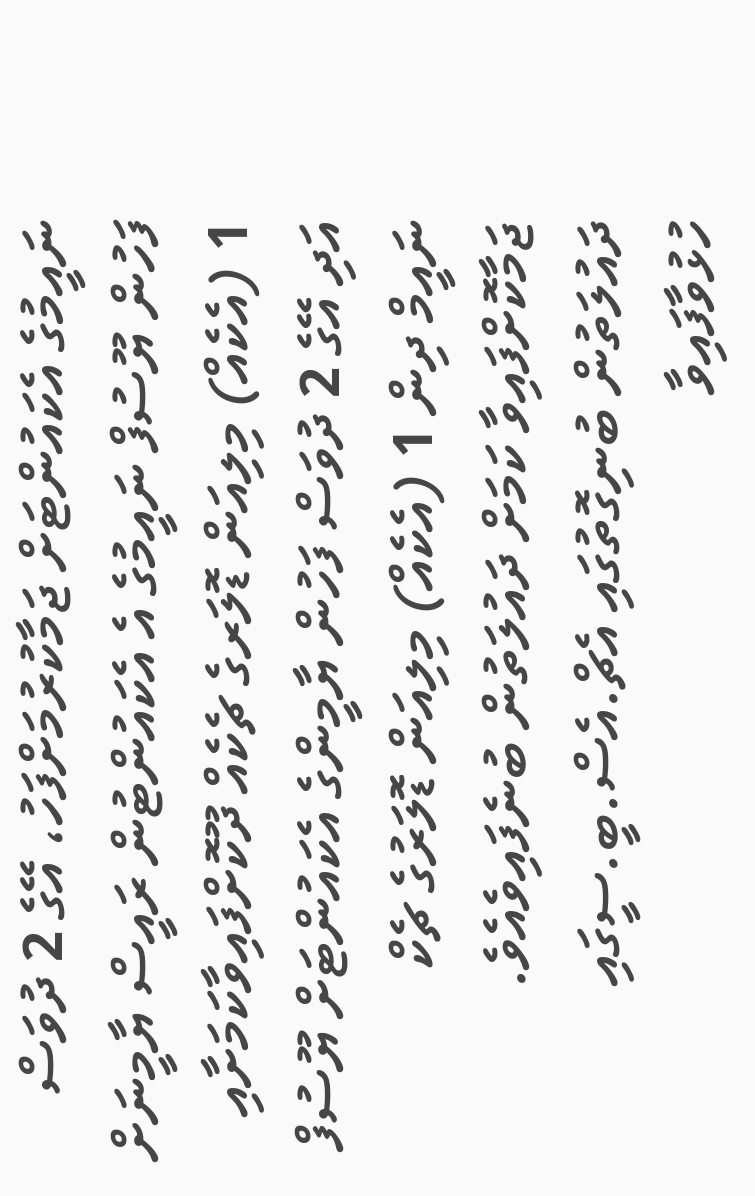ނައީމުގެ އެކައުންޓަށް ޖަމާކުރުމަށްފަހު، އޭގެ 2 ދުވަސް ފަހުން ޔޫސުފް ނައީމުގެ އެ އެކައުންޓުން ރައީސް ޔާމީނަށް 1 (އެކެއް) މިލިއަން ޑޮލަރގެ ޗެކެއް ދޫކޮށްފައިވާކަމަށާއި އަދި އޭގެ 2 ދުވަސް ފަހުން ޔާމީންގެ އެކައުންޓަށް ޔޫސުފް ނައީމް ދިން 1 (އެކެއް) މިލިއަން ޑޮލަރުގެ ޗެކް ޖަމާކޮށްފައިވާ ކަމަށް ދައުލަތުން ބުނެފައިވެއެވެ. ދައުލަތުން ބުނިގޮތުގައި އެޗް.އެސް.ބީ.ސީގައި ހުޅުވާފައިވާ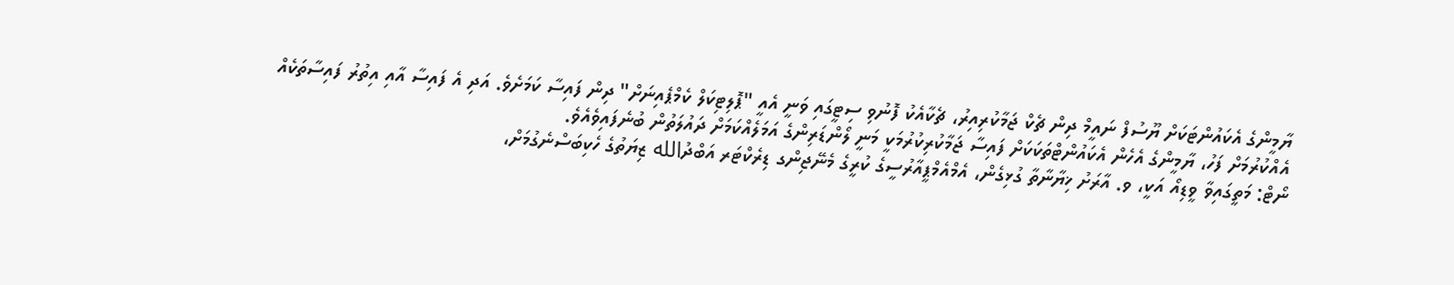ޔާމީންގެ އެކައުންޓަކަށް ޔޫސުފް ނައީމް ދިން ޗެކް ޖަމާކުރިއިރު، ޗެކާއެކު ފޮނުވި ސިޓީގައި ވަނީ އެއީ "ޕޮލިޓިކަލް ކެމްޕެއިނަށް" ދިން ފައިސާ ކަމަށެވެ. އަދި އެ ފައިސާ އާއި އިތުރު ފައިސާތަކެއް އެއްކުރުމަށް ފަހު، ޔާމީންގެ އެހެން އެކައުންޓްތަކަކަށް ފައިސާ ޖަމާކުރިކުރުމަކީ މަނީ ލޯންޑަރިންގެ އަމަލެއްކަމަށް ދައުލަތުން ބުނެފައިވެއެވެ.
ނޯޓް: މަތީގައިވާ ވީޑިއޯ އަކީ، ވ. އާރަށު ޚިޔާނާތާ ގުޅިގެން، އެމްއެމްޕީއާރުސީގެ ކުރީގެ މެނޭޖިންގ ޑިރެކްޓަރ އަބްދުالله ޒިޔަތުގެ ހެކިބަސްނެގުމަށް،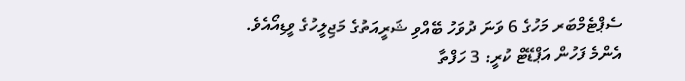ސެޕްޓެމްބަރ މަހުގެ 6 ވަނަ ދުވަހު ބޭއްވި ޝަރީއަތުގެ މަޖިލީހުގެ ވީޑިއޯއެވެ.
އެންމެ ފަހުން އަޕްޑޭޓް ކުރީ: 3 ހަފްތާ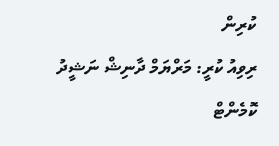ކުރިން
ރިވިއު ކުރީ: މަރްޔަމް ދާނިޝް ނަޝީދު
ކޮމެންޓް